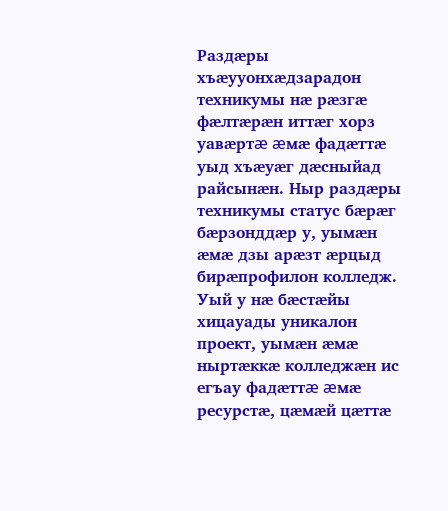Раздæры хъæууонхæдзарадон техникумы нæ рæзгæ фæлтæрæн иттæг хорз уавæртæ æмæ фадæттæ уыд хъæуæг дæсныйад райсынæн. Ныр раздæры техникумы статус бæрæг бæрзонддæр у, уымæн æмæ дзы арæзт æрцыд бирæпрофилон колледж. Уый у нæ бæстæйы хицауады уникалон проект, уымæн æмæ ныртæккæ колледжæн ис егъау фадæттæ æмæ ресурстæ, цæмæй цæттæ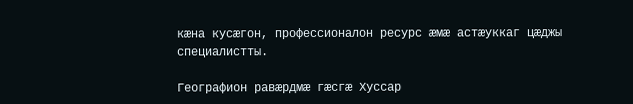кæна кусæгон, профессионалон ресурс æмæ астæуккаг цæджы специалистты.

Географион равæрдмæ гæсгæ Хуссар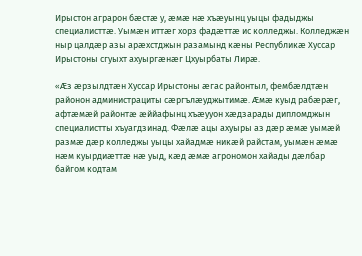Ирыстон аграрон бæстæ у, æмæ нæ хъæуынц уыцы фадыджы специалисттæ. Уымæн иттæг хорз фадæттæ ис колледжы. Колледжæн ныр цалдæр азы арæхстджын разамынд кæны Республикæ Хуссар Ирыстоны сгуыхт ахуыргæнæг Цхуырбаты Лирæ.

«Æз æрзылдтæн Хуссар Ирыстоны æгас районтыл, фембæлдтæн районон администрациты сæргълæуджытимæ. Æмæ куыд рабæрæг, афтæмæй районтæ æййафынц хъæууон хæдзарады дипломджын специалистты хъуагдзинад. Фæлæ ацы ахуыры аз дæр æмæ уымæй размæ дæр колледжы уыцы хайадмæ никæй райстам, уымæн æмæ нæм куырдиæттæ нæ уыд, кæд æмæ агрономон хайады дæлбар байгом кодтам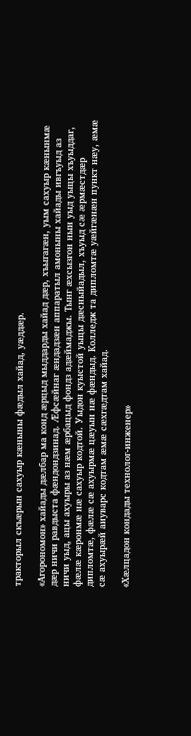тракторыл скъæрын сахуыр кæныны фæдыл хайад, уæддæр.

«Агорономон» хайады дæлбар ма конд æрцыд мыддарды хайад дæр, хъыгагæн, уым сахуыр кæнынмæ дæр ничи равдыста фæндондзинад. Æфсæйнаг æндадзæн аппаратыл амоныны хайады ивгъуыд аз ничи уыд, ацы ахуыры аз нæм æрбацыд фондз адæймаджы. Тынг æхсызгон нын уыд уыцы хъуыддаг, фæлæ кæронмæ нæ сахуыр кодтой. Уыдон куыстой уыцы дæсныйадыл, хъуыд сæ æрмæстдæр дипломтæ, фæлæ сæ ахуырмæ цæуын нæ фæндыд. Колледж та дипломтæ уæйгæнæн пункт нæу, æмæ сæ ахуырæй аиуварс кодтам æмæ сæхгæдтам хайад.

«Хæлцадон кондады технолог-инженер»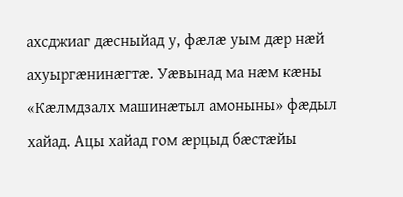ахсджиаг дæсныйад у, фæлæ уым дæр нæй ахуыргæнинæгтæ. Уæвынад ма нæм кæны «Кæлмдзалх машинæтыл амоныны» фæдыл хайад. Ацы хайад гом æрцыд бæстæйы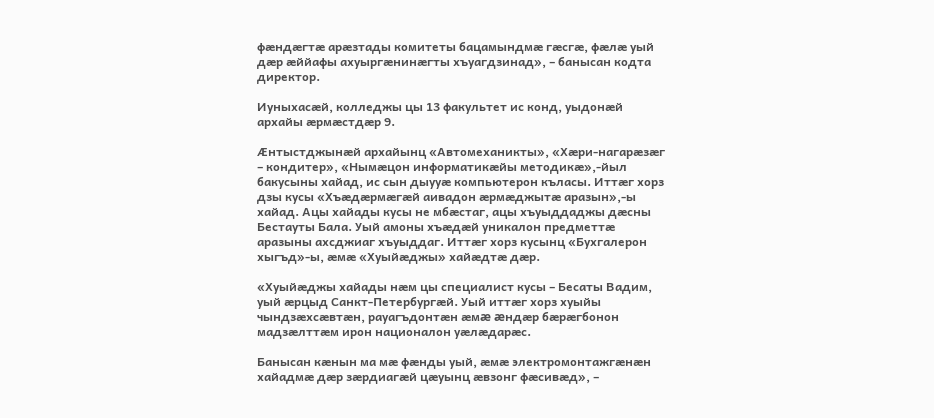фæндæгтæ арæзтады комитеты бацамындмæ гæсгæ, фæлæ уый дæр æййафы ахуыргæнинæгты хъуагдзинад», – банысан кодта директор.

Иуныхасæй, колледжы цы 13 факультет ис конд, уыдонæй архайы æрмæстдæр 9.

Æнтыстджынæй архайынц «Автомеханикты», «Хæри-нагарæзæг – кондитер», «Нымæцон информатикæйы методикæ»,-йыл бакусыны хайад, ис сын дыууæ компьютерон къласы. Иттæг хорз дзы кусы «Хъæдæрмæгæй аивадон æрмæджытæ аразын»,-ы хайад. Ацы хайады кусы не мбæстаг, ацы хъуыддаджы дæсны Бестауты Бала. Уый амоны хъæдæй уникалон предметтæ аразыны ахсджиаг хъуыддаг. Иттæг хорз кусынц «Бухгалерон хыгъд»-ы, æмæ «Хуыйæджы» хайæдтæ дæр.

«Хуыйæджы хайады нæм цы специалист кусы – Бесаты Вадим, уый æрцыд Санкт-Петербургæй. Уый иттæг хорз хуыйы чындзæхсæвтæн, рауагъдонтæн æмæ æндæр бæрæгбонон мадзæлттæм ирон националон уæлæдарæс.

Банысан кæнын ма мæ фæнды уый, æмæ электромонтажгæнæн хайадмæ дæр зæрдиагæй цæуынц æвзонг фæсивæд», –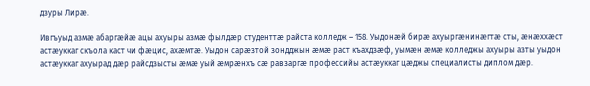дзуры Лирæ.

Ивгъуыд азмæ абаргæйæ ацы ахуыры азмæ фылдæр студенттæ райста колледж – 158. Уыдонæй бирæ ахуыргæнинæгтæ сты, æнæххæст астæуккаг скъола каст чи фæцис, ахæмтæ. Уыдон сарæзтой зондджын æмæ раст къахдзæф, уымæн æмæ колледжы ахуыры азты уыдон астæуккаг ахуырад дæр райсдзысты æмæ уый æмрæнхъ сæ равзаргæ профессийы астæуккаг цæджы специалисты диплом дæр.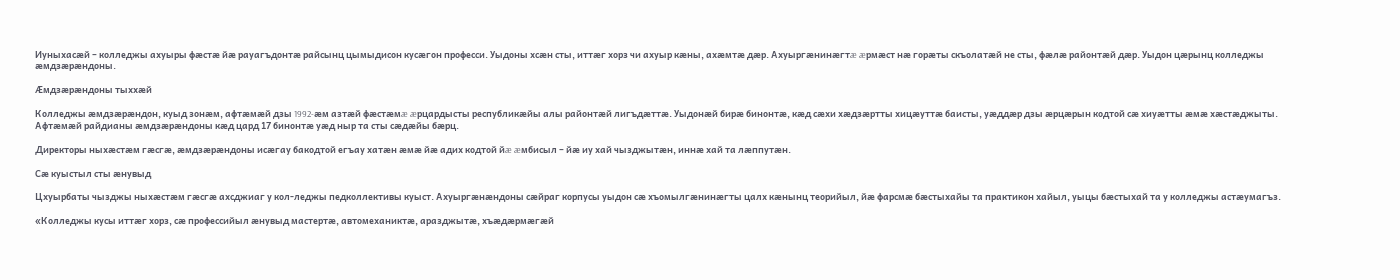Иуныхасæй – колледжы ахуыры фæстæ йæ рауагъдонтæ райсынц цымыдисон кусæгон професси. Уыдоны хсæн сты, иттæг хорз чи ахуыр кæны, ахæмтæ дæр. Ахуыргæнинæгтæ æрмæст нæ горæты скъолатæй не сты, фæлæ районтæй дæр. Уыдон цæрынц колледжы æмдзæрæндоны.

Æмдзæрæндоны тыххæй

Колледжы æмдзæрæндон, куыд зонæм, афтæмæй дзы 1992-æм азтæй фæстæмæ æрцардысты республикæйы алы районтæй лигъдæттæ. Уыдонæй бирæ бинонтæ, кæд сæхи хæдзæртты хицæуттæ баисты, уæддæр дзы æрцæрын кодтой сæ хиуæтты æмæ хæстæджыты. Афтæмæй райдианы æмдзæрæндоны кæд цард 17 бинонтæ уæд ныр та сты сæдæйы бæрц.

Директоры ныхæстæм гæсгæ, æмдзæрæндоны исæгау бакодтой егъау хатæн æмæ йæ адих кодтой йæ æмбисыл – йæ иу хай чызджытæн, иннæ хай та лæппутæн.

Сæ куыстыл сты æнувыд

Цхуырбаты чызджы ныхæстæм гæсгæ ахсджиаг у кол-леджы педколлективы куыст. Ахуыргæнæндоны сæйраг корпусы уыдон сæ хъомылгæнинæгты цалх кæнынц теорийыл, йæ фарсмæ бæстыхайы та практикон хайыл, уыцы бæстыхай та у колледжы астæумагъз.

«Колледжы кусы иттæг хорз, сæ профессийыл æнувыд мастертæ, автомеханиктæ, аразджытæ, хъæдæрмæгæй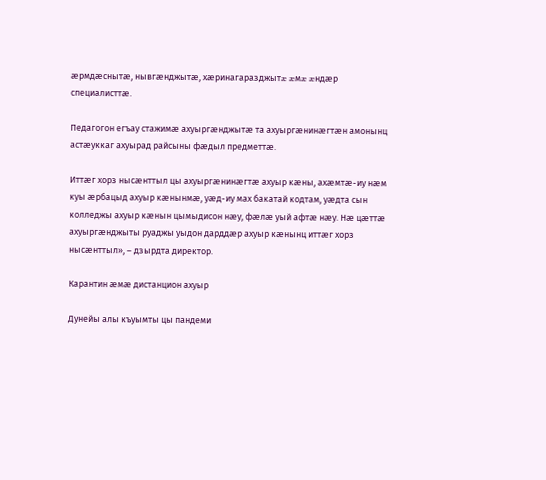æрмдæснытæ, нывгæнджытæ, хæринагаразджытæ æмæ æндæр специалисттæ.

Педагогон егъау стажимæ ахуыргæнджытæ та ахуыргæнинæгтæн амонынц астæуккаг ахуырад райсыны фæдыл предметтæ.

Иттæг хорз нысæнттыл цы ахуыргæнинæгтæ ахуыр кæны, ахæмтæ-иу нæм куы æрбацыд ахуыр кæнынмæ, уæд-иу мах бакатай кодтам, уæдта сын колледжы ахуыр кæнын цымыдисон нæу, фæлæ уый афтæ нæу. Нæ цæттæ ахуыргæнджыты руаджы уыдон дарддæр ахуыр кæнынц иттæг хорз нысæнттыл», – дзырдта директор.

Карантин æмæ дистанцион ахуыр

Дунейы алы къуымты цы пандеми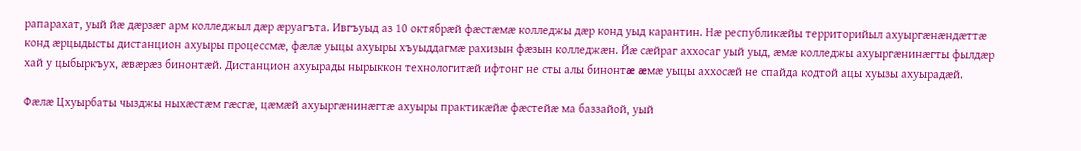рапарахат, уый йæ дæрзæг арм колледжыл дæр æруагъта. Ивгъуыд аз 10 октябрæй фæстæмæ колледжы дæр конд уыд карантин. Нæ республикæйы территорийыл ахуыргæнæндæттæ конд æрцыдысты дистанцион ахуыры процессмæ, фæлæ уыцы ахуыры хъуыддагмæ рахизын фæзын колледжæн. Йæ сæйраг аххосаг уый уыд, æмæ колледжы ахуыргæнинæгты фылдæр хай у цыбыркъух, æвæрæз бинонтæй. Дистанцион ахуырады нырыккон технологитæй ифтонг не сты алы бинонтæ æмæ уыцы аххосæй не спайда кодтой ацы хуызы ахуырадæй.

Фæлæ Цхуырбаты чызджы ныхæстæм гæсгæ, цæмæй ахуыргæнинæгтæ ахуыры практикæйæ фæстейæ ма баззайой, уый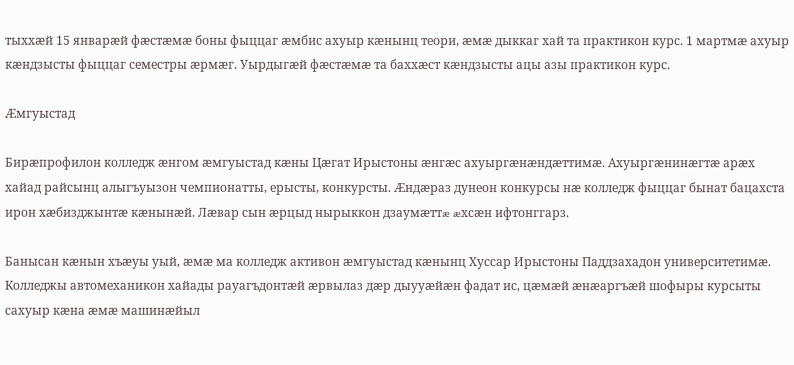тыххæй 15 январæй фæстæмæ боны фыццаг æмбис ахуыр кæнынц теори, æмæ дыккаг хай та практикон курс. 1 мартмæ ахуыр кæндзысты фыццаг семестры æрмæг. Уырдыгæй фæстæмæ та баххæст кæндзысты ацы азы практикон курс.

Æмгуыстад

Бирæпрофилон колледж æнгом æмгуыстад кæны Цæгат Ирыстоны æнгæс ахуыргæнæндæттимæ. Ахуыргæнинæгтæ арæх хайад райсынц алыгъуызон чемпионатты, ерысты, конкурсты. Æндæраз дунеон конкурсы нæ колледж фыццаг бынат бацахста ирон хæбизджынтæ кæнынæй. Лæвар сын æрцыд нырыккон дзаумæттæ æхсæн ифтонггарз.

Банысан кæнын хъæуы уый, æмæ ма колледж активон æмгуыстад кæнынц Хуссар Ирыстоны Паддзахадон университетимæ. Колледжы автомеханикон хайады рауагъдонтæй æрвылаз дæр дыууæйæн фадат ис, цæмæй æнæаргъæй шофыры курсыты сахуыр кæна æмæ машинæйыл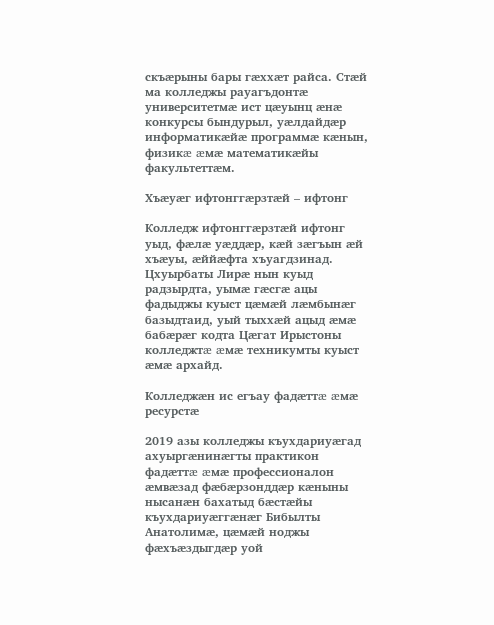скъæрыны бары гæххæт райса. Стæй ма колледжы рауагъдонтæ университетмæ ист цæуынц æнæ конкурсы бындурыл, уæлдайдæр информатикæйæ программæ кæнын, физикæ æмæ математикæйы   факультеттæм.

Хъæуæг ифтонггæрзтæй – ифтонг

Колледж ифтонггæрзтæй ифтонг уыд, фæлæ уæддæр, кæй зæгъын æй хъæуы, æййæфта хъуагдзинад. Цхуырбаты Лирæ нын куыд радзырдта, уымæ гæсгæ ацы фадыджы куыст цæмæй лæмбынæг базыдтаид, уый тыххæй ацыд æмæ бабæрæг кодта Цæгат Ирыстоны колледжтæ æмæ техникумты куыст æмæ архайд.

Колледжæн ис егъау фадæттæ æмæ ресурстæ

2019 азы колледжы къухдариуæгад ахуыргæнинæгты практикон фадæттæ æмæ профессионалон æмвæзад фæбæрзонддæр кæныны нысанæн бахатыд бæстæйы къухдариуæггæнæг Бибылты Анатолимæ, цæмæй ноджы фæхъæздыгдæр уой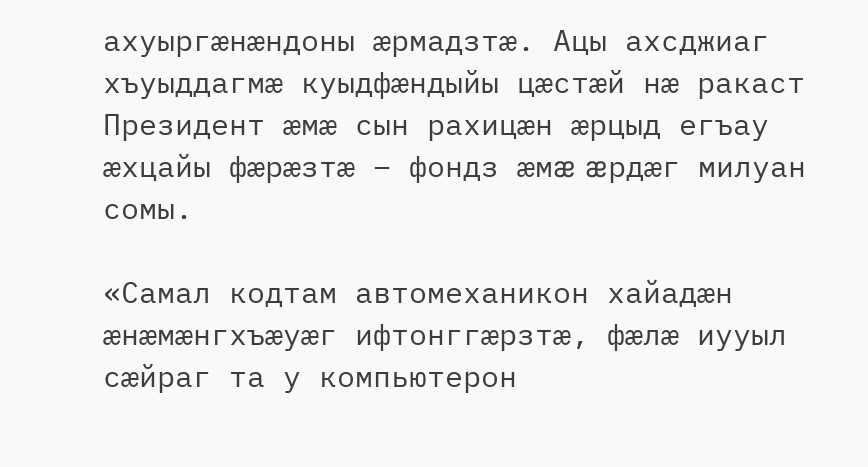ахуыргæнæндоны æрмадзтæ. Ацы ахсджиаг хъуыддагмæ куыдфæндыйы цæстæй нæ ракаст Президент æмæ сын рахицæн æрцыд егъау æхцайы фæрæзтæ – фондз æмæ æрдæг милуан сомы.

«Самал кодтам автомеханикон хайадæн æнæмæнгхъæуæг ифтонггæрзтæ, фæлæ иууыл сæйраг та у компьютерон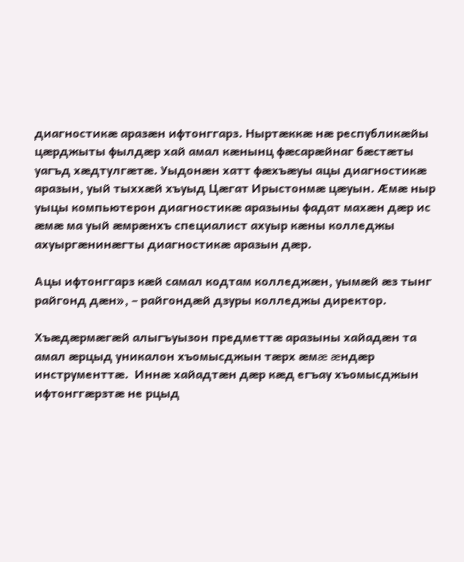диагностикæ аразæн ифтонггарз. Ныртæккæ нæ республикæйы цæрджыты фылдæр хай амал кæнынц фæсарæйнаг бæстæты уагъд хæдтулгæтæ. Уыдонæн хатт фæхъæуы ацы диагностикæ аразын, уый тыххæй хъуыд Цæгат Ирыстонмæ цæуын. Æмæ ныр уыцы компьютерон диагностикæ аразыны фадат махæн дæр ис æмæ ма уый æмрæнхъ специалист ахуыр кæны колледжы ахуыргæнинæгты диагностикæ аразын дæр.

Ацы ифтонггарз кæй самал кодтам колледжæн, уымæй æз тынг райгонд дæн», – райгондæй дзуры колледжы директор.

Хъæдæрмæгæй алыгъуызон предметтæ аразыны хайадæн та амал æрцыд уникалон хъомысджын тæрх æмæ æндæр инструменттæ.  Иннæ хайадтæн дæр кæд егъау хъомысджын ифтонггæрзтæ не рцыд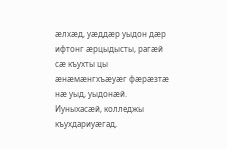æлхæд, уæддæр уыдон дæр ифтонг æрцыдысты, рагæй сæ къухты цы æнæмæнгхъæуæг фæрæзтæ нæ уыд, уыдонæй. Иуныхасæй, колледжы къухдариуæгад,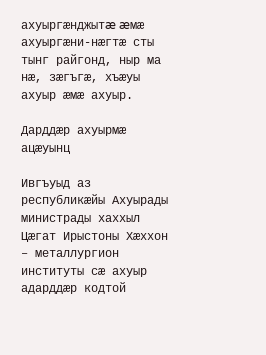ахуыргæнджытæ æмæ ахуыргæни-нæгтæ сты тынг райгонд, ныр ма нæ, зæгъгæ, хъæуы ахуыр æмæ ахуыр.

Дарддæр ахуырмæ ацæуынц

Ивгъуыд аз республикæйы Ахуырады министрады хаххыл Цæгат Ирыстоны Хæххон – металлургион институты сæ ахуыр адарддæр кодтой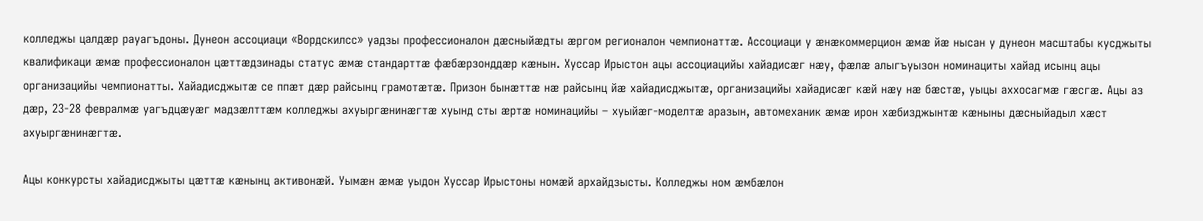колледжы цалдæр рауагъдоны. Дунеон ассоциаци «Вордскилсс» уадзы профессионалон дæсныйæдты æргом регионалон чемпионаттæ. Ассоциаци у æнæкоммерцион æмæ йæ нысан у дунеон масштабы кусджыты квалификаци æмæ профессионалон цæттæдзинады статус æмæ стандарттæ фæбæрзонддæр кæнын. Хуссар Ирыстон ацы ассоциацийы хайадисæг нæу, фæлæ алыгъуызон номинациты хайад исынц ацы организацийы чемпионатты. Хайадисджытæ се ппæт дæр райсынц грамотæтæ. Призон бынæттæ нæ райсынц йæ хайадисджытæ, организацийы хайадисæг кæй нæу нæ бæстæ, уыцы аххосагмæ гæсгæ. Ацы аз дæр, 23-28 февралмæ уагъдцæуæг мадзæлттæм колледжы ахуыргæнинæгтæ хуынд сты æртæ номинацийы – хуыйæг-моделтæ аразын, автомеханик æмæ ирон хæбизджынтæ кæныны дæсныйадыл хæст ахуыргæнинæгтæ.

Ацы конкурсты хайадисджыты цæттæ кæнынц активонæй. Уымæн æмæ уыдон Хуссар Ирыстоны номæй архайдзысты. Колледжы ном æмбæлон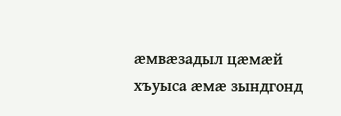æмвæзадыл цæмæй хъуыса æмæ зындгонд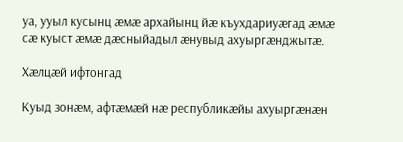уа, ууыл кусынц æмæ архайынц йæ къухдариуæгад æмæ сæ куыст æмæ дæсныйадыл æнувыд ахуыргæнджытæ.

Хæлцæй ифтонгад

Куыд зонæм, афтæмæй нæ республикæйы ахуыргæнæн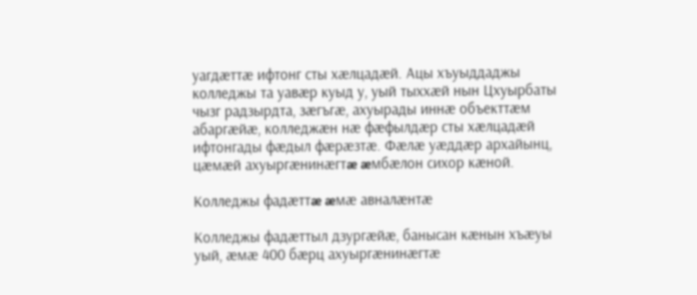уагдæттæ ифтонг сты хæлцадæй. Ацы хъуыддаджы колледжы та уавæр куыд у, уый тыххæй нын Цхуырбаты чызг радзырдта, зæгъгæ, ахуырады иннæ объекттæм абаргæйæ, колледжæн нæ фæфылдæр сты хæлцадæй ифтонгады фæдыл фæрæзтæ. Фæлæ уæддæр архайынц, цæмæй ахуыргæнинæгтæ æмбæлон сихор кæной.

Колледжы фадæттæ æмæ авналæнтæ

Колледжы фадæттыл дзургæйæ, банысан кæнын хъæуы уый, æмæ 400 бæрц ахуыргæнинæгтæ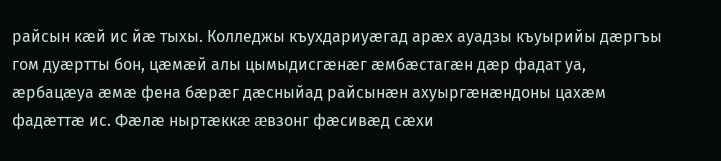райсын кæй ис йæ тыхы. Колледжы къухдариуæгад арæх ауадзы къуырийы дæргъы гом дуæртты бон, цæмæй алы цымыдисгæнæг æмбæстагæн дæр фадат уа, æрбацæуа æмæ фена бæрæг дæсныйад райсынæн ахуыргæнæндоны цахæм фадæттæ ис. Фæлæ ныртæккæ æвзонг фæсивæд сæхи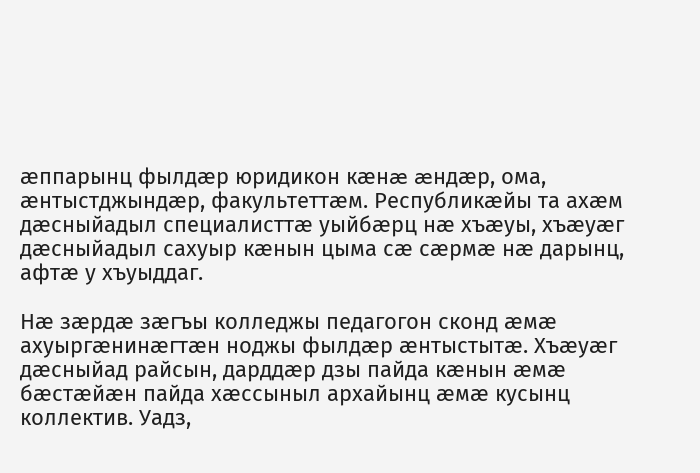æппарынц фылдæр юридикон кæнæ æндæр, ома, æнтыстджындæр, факультеттæм. Республикæйы та ахæм дæсныйадыл специалисттæ уыйбæрц нæ хъæуы, хъæуæг дæсныйадыл сахуыр кæнын цыма сæ сæрмæ нæ дарынц, афтæ у хъуыддаг.

Нæ зæрдæ зæгъы колледжы педагогон сконд æмæ ахуыргæнинæгтæн ноджы фылдæр æнтыстытæ. Хъæуæг дæсныйад райсын, дарддæр дзы пайда кæнын æмæ бæстæйæн пайда хæссыныл архайынц æмæ кусынц коллектив. Уадз,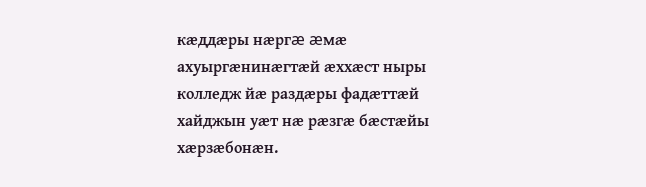кæддæры нæргæ æмæ ахуыргæнинæгтæй æххæст ныры колледж йæ раздæры фадæттæй хайджын уæт нæ рæзгæ бæстæйы хæрзæбонæн.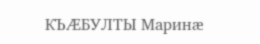КЪÆБУЛТЫ Маринæ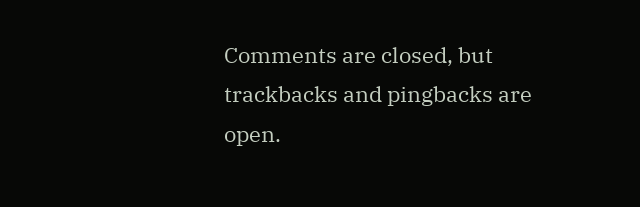Comments are closed, but trackbacks and pingbacks are open.